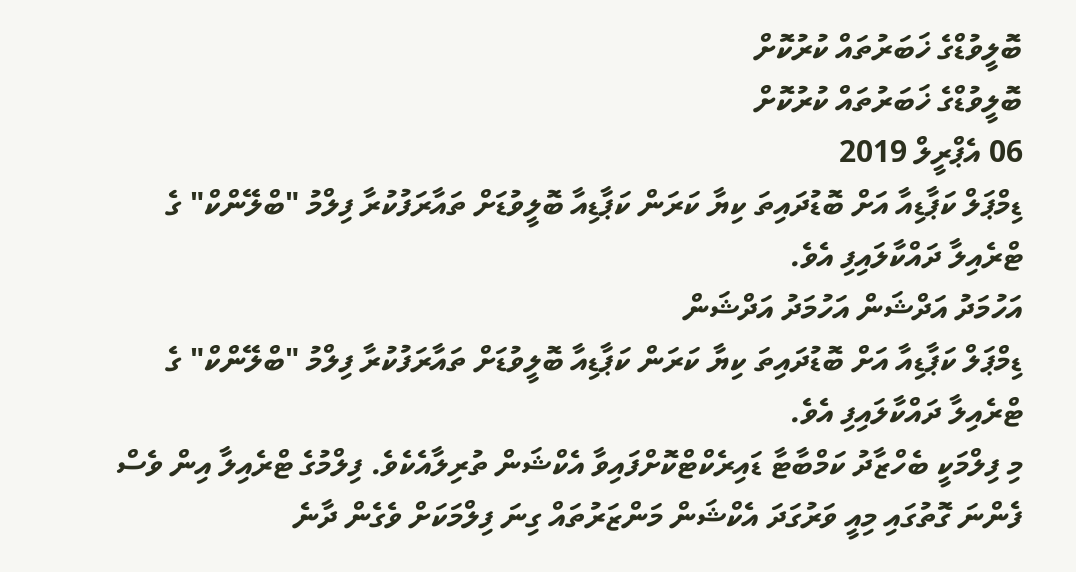ބޮލީވުޑްގެ ޚަބަރުތައް ކުރުކޮށް
ބޮލީވުޑްގެ ޚަބަރުތައް ކުރުކޮށް
06 އެޕްރީލް 2019
ޑިމްޕަލް ކަޕާޑިއާ އަށް ބޮޑުދައިތަ ކިޔާ ކަރަން ކަޕާޑިއާ ބޮލީވުޑަށް ތައާރަފުކުރާ ފިލްމު "ބްލޭންކް" ގެ ޓްރެއިލާ ދައްކާލައިފި އެވެ.
އަހުމަދު އަދްޝަން އަހުމަދު އަދްޝަން
ޑިމްޕަލް ކަޕާޑިއާ އަށް ބޮޑުދައިތަ ކިޔާ ކަރަން ކަޕާޑިއާ ބޮލީވުޑަށް ތައާރަފުކުރާ ފިލްމު "ބްލޭންކް" ގެ ޓްރެއިލާ ދައްކާލައިފި އެވެ.
މި ފިލްމަކީ ބެހްޒާދު ކަމްބާޓާ ޑައިރެކްޓްކޮށްފައިވާ އެކްޝަން ތުރިލާއެކެވެ. ފިލްމުގެ ޓްރެއިލާ އިން ވެސް ފެންނަ ގޮތުގައި މިއީ ވަރުގަދަ އެކްޝަން މަންޒަރުތައް ގިނަ ފިލްމަކަށް ވެގެން ދާނެ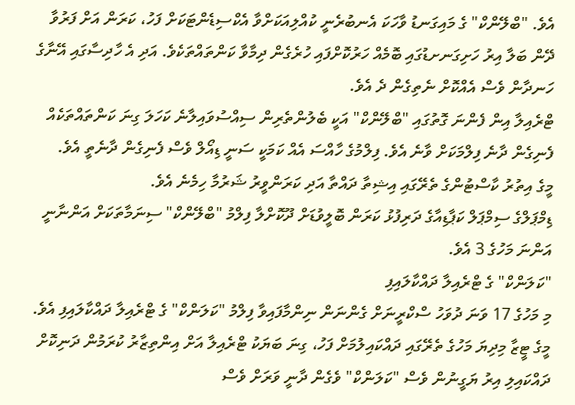އެވެ. "ބްލޭންކް" ގެ މައިގަނޑު ވާހަކަ އެނބުރެނީ ކުއްލިއަކަށްވާ އެކްސިޑެންޓަކަށް ފަހު، ކަރަން އަށް ފަރުވާ ދޭން ބަލާ އިރު ހަށިގަނށޑުގައި ބޮމެއް ހަރުކޮށްފައި ހުރެގެން ދިމާވާ ކަންތައްތަކެވެ. އަދި އެ ހާދިސާގައި އޭނާގެ ހަނދާން ވެސް އެއްކޮށް ނެތިގެން ދެ އެވެ.
ޓްރެއިލާ އިން ފެންނަ ގޮތުގައި "ބްލޭންކް" އަކީ ބެލުންތެރިން ސިއްސުވައިލާނެ ކަހަލަ ގިނަ ކަންތައްތަކެއް ފެނިގެން ދާނެ ފިލްމަކަށް ވާނެ އެވެ. ފިލްމުގެ ހާއްސަ އެއް ކަމަކީ ސަނީ ޑިއޯލް ވެސް ފެނިގެން ދާނެތީ އެވެ.
މީގެ އިތުރު ކާސްޓުންގެ ތެރޭގައި އިޝިތާ ދައްތާ އަދި ކަރަންވީރު ޝަރުމާ ހިމެނެ އެވެ.
ޑިމްޕަލްގެ ސިމްޕަލް ކަޕާޑިއާގެ ދަރިފުޅު ކަރަން ބޮލީވުޑަށް ދޫކޮށްލާ ފިލްމު "ބްލޭންކް" ސިނަމާތަކަށް އަންނާނީ އަންނަ މަހުގެ 3 އެވެ.
"ކަލަންކް" ގެ ޓްރެއިލާ ދައްކާލައިފި
މި މަހުގެ 17 ވަނަ ދުވަހު ސްކްރީނަށް ގެންނަން ނިންމާފައިވާ ފިލްމު "ކަލަންކް" ގެ ޓްރެއިލާ ދައްކާލައިފި އެވެ.
މީގެ ޓީޒާ މިދިޔަ މަހުގެ ތެރޭގައި ދައްކައިލުމަށް ފަހު، ގިނަ ބަޔަކު ޓްރެއިލާ އަށް އިންތިޒާރު ކުރަމުން ދަނިކޮށް ދައްކައިލި އިރު ޔަގީނުން ވެސް "ކަލަންކް" ވެގެން ދާނީ ވަރަށް ވެސް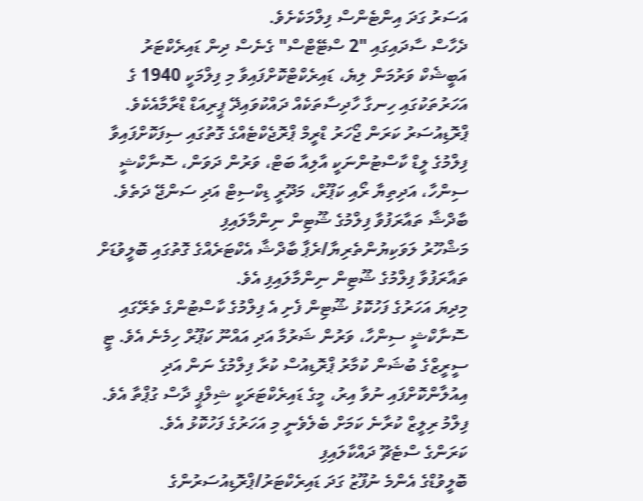އަސަރު ގަދަ އިންޓެންސް ފިލްމަކެށެވެ.
ދެހާސް ސާދައިގައި "2 ސްޓޭޓްސް" ގެނެސް ދިން ޑައިރެކްޓަރު އަބީޝެކް ވަރުމަން ލިޔެ، ޑައިރެކްޓްކޮށްފައިވާ މި ފިލްމަކީ 1940 ގެ އަހަރުތަކުގައި ހިނގާ ހާދިސާތަކެއް ދައްކުވައިދޭ ޕީރިއަޑް ޑްރާމާއެކެވެ.
ޕްރޮޑިއުސަރު ކަރަން ޖޯހަރު ޑްރީމް ޕްރޮޖެކްޓެއްގެ ގޮތުގައި ސިފަކޮށްފައިވާ ފިލްމުގެ ލީޑް ކާސްޓުންނަކީ އާލިއާ ބަޓް، ވަރުން ދަވަން، ސޮނާކްޝީ ސިންހާ، އަދިތިޔާ ރޯއި ކަޕޫރް، މަދޫރީ ޑިކްސިޓް އަދި ސަންޖޭ ދަތެވެ.
ބާދްޝާ ތައާރަފުވާ ފިލްމުގެ ޝޫޓިން ނިންމާލައިފި
މަޝްހޫރު ލަވަކިޔުންތެރިޔާ/ރެޕާ ބާދްޝާ އެކްޓަރެއްގެ ގޮތުގައި ބޮލީވުޑަށް ތައާރަފުވާ ފިލްމުގެ ޝޫޓިން ނިންމާލައިފި އެވެ.
މިދިޔަ އަހަރުގެ ފަހުކޮޅު ޝޫޓިން ފެށި އެ ފިލްމުގެ ކާސްޓުންގެ ތެރޭގައި ސޮނާކްޝީ ސިންހާ، ވަރުން ޝަރުމާ އަދި އައްނޫ ކަޕޫރް ހިމެނެ އެވެ. ޓީ ސީރީޒްގެ ބުޝަން ކުމާރު ޕްރޮޑިއުސް ކުރާ ފިލްމުގެ ނަން އަދި އިއުލާންކޮށްފައި ނުވާ އިރު، މީގެ ޑައިރެކްޓަރަކީ ޝިލްޕީ ދާސް ގުޕްތާ އެވެ.
ފިލްމު ރިލީޒް ކުރާނެ ކަމަށް ބެލެވެނީ މި އަހަރުގެ ފަހުކޮޅު އެވެ.
ކަރަންގެ ސްޓެޗޫ ދައްކާލައިފި
ބޮލީވުޑްގެ އެންމެ ނުފޫޒު ގަދަ ޑައިރެކްޓަރު/ޕްރޮޑިއުސަރުންގެ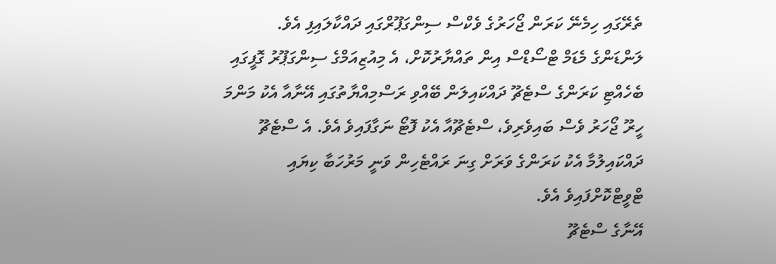ތެރޭގައި ހިމެނޭ ކަރަން ޖޯހަރުގެ ވެކްސް ސިންގަޕޫރްގައި ދައްކާލައިފި އެވެ.
ލަންޑަންގެ މެޑަމް ޓްސޯޑްސް އިން ތައްޔާރުކޮށް، އެ މިއުޒިއަމްގެ ސިންގަޕޫރު ގޮފީގައި ބެހެއްޓި ކަރަންގެ ސްޓެޗޫ ދައްކައިލަން ބޭއްވި ރަސްމިއްޔާތުގައި އޭނާއާ އެކު މަންމަ ހީރޫ ޖޯހަރު ވެސް ބައިވެރިވެ، ސްޓެޗޫއާ އެކު ފޮޓޯ ނަގާފައިވެ އެވެ. އެ ސްޓެޗޫ ދައްކައިލުމާ އެކު ކަރަންގެ ވަރަށް ގިނަ ރައްޓެހިން ވަނީ މަރުހަބާ ކިޔައި ޓްވީޓްކޮށްފައިވެ އެވެ.
އޭނާގެ ސްޓެޗޫ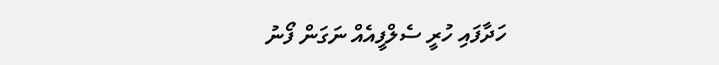ހަދާފައި ހުރީ ސެލްފީއެއް ނަގަން ފޯނު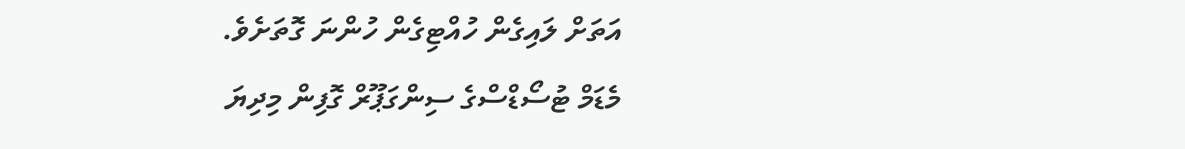އަތަށް ލައިގެން ހުއްޓިގެން ހުންނަ ގޮތަށެވެ.
މެޑަމް ޓުސޯޑްސްގެ ސިންގަޕޫރް ގޮފިން މިދިޔަ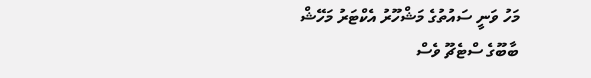މަހު ވަނީ ސައުތުގެ މަޝްހޫރު އެކްޓަރު މަހޭޝް ބާބޫގެ ސްޓެޗޫ ވެސް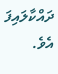ދައްކާލައިފަ އެވެ.